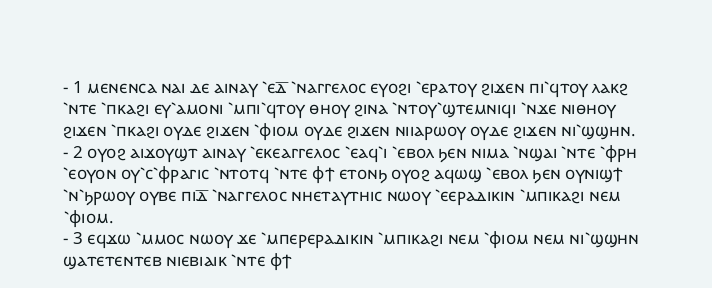- 1 ⲙⲉⲛⲉⲛⲥⲁ ⲛⲁⲓ ⲇⲉ ⲁⲓⲛⲁⲩ ⳿ⲉⲇ̅ ⳿ⲛⲁⲅⲅⲉⲗⲟⲥ ⲉⲩⲟϩⲓ ⳿ⲉⲣⲁⲧⲟⲩ ϩⲓϫⲉⲛ ⲡⲓ⳿ϥⲧⲟⲩ ⲗⲁⲕϩ ⳿ⲛⲧⲉ ⳿ⲡⲕⲁϩⲓ ⲉⲩ⳿ⲁⲙⲟⲛⲓ ⳿ⲙⲡⲓ⳿ϥⲧⲟⲩ ⲑⲏⲟⲩ ϩⲓⲛⲁ ⳿ⲛⲧⲟⲩ⳿ϣⲧⲉⲙⲛⲓϥⲓ ⳿ⲛϫⲉ ⲛⲓⲑⲏⲟⲩ ϩⲓϫⲉⲛ ⳿ⲡⲕⲁϩⲓ ⲟⲩⲇⲉ ϩⲓϫⲉⲛ ⳿ⲫⲓⲟⲙ ⲟⲩⲇⲉ ϩⲓϫⲉⲛ ⲛⲓⲓⲁⲣⲱⲟⲩ ⲟⲩⲇⲉ ϩⲓϫⲉⲛ ⲛⲓ⳿ϣϣⲏⲛ.
- 2 ⲟⲩⲟϩ ⲁⲓϫⲟⲩϣⲧ ⲁⲓⲛⲁⲩ ⳿ⲉⲕⲉⲁⲅⲅⲉⲗⲟⲥ ⳿ⲉⲁϥ⳿ⲓ ⳿ⲉⲃⲟⲗ ϧⲉⲛ ⲛⲓⲙⲁ ⳿ⲛϣⲁⲓ ⳿ⲛⲧⲉ ⳿ⲫⲣⲏ ⳿ⲉⲟⲩⲟⲛ ⲟⲩ⳿ⲥ⳿ⲫⲣⲁⲅⲓⲥ ⳿ⲛⲧⲟⲧϥ ⳿ⲛⲧⲉ ⲫϯ ⲉⲧⲟⲛϧ ⲟⲩⲟϩ ⲁϥⲱϣ ⳿ⲉⲃⲟⲗ ϧⲉⲛ ⲟⲩⲛⲓϣϯ ⳿ⲛ⳿ϧⲣⲱⲟⲩ ⲟⲩⲃⲉ ⲡⲓⲇ̅ ⳿ⲛⲁⲅⲅⲉⲗⲟⲥ ⲛⲏⲉⲧⲁⲩⲧⲏⲓⲥ ⲛⲱⲟⲩ ⳿ⲉⲉⲣⲁⲇⲓⲕⲓⲛ ⳿ⲙⲡⲓⲕⲁϩⲓ ⲛⲉⲙ ⳿ⲫⲓⲟⲙ.
- 3 ⲉϥϫⲱ ⳿ⲙⲙⲟⲥ ⲛⲱⲟⲩ ϫⲉ ⳿ⲙⲡⲉⲣⲉⲣⲁⲇⲓⲕⲓⲛ ⳿ⲙⲡⲓⲕⲁϩⲓ ⲛⲉⲙ ⳿ⲫⲓⲟⲙ ⲛⲉⲙ ⲛⲓ⳿ϣϣⲏⲛ ϣⲁⲧⲉⲧⲉⲛⲧⲉⲃ ⲛⲓⲉⲃⲓⲁⲓⲕ ⳿ⲛⲧⲉ ⲫϯ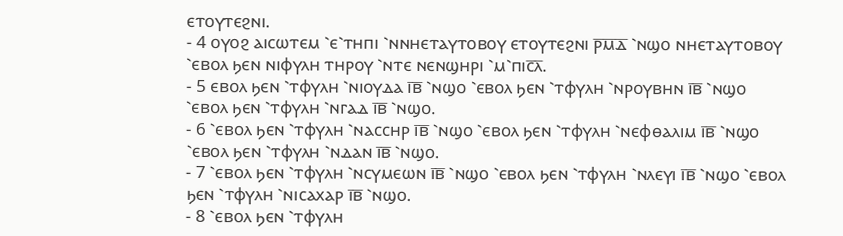ⲉⲧⲟⲩⲧⲉϩⲛⲓ.
- 4 ⲟⲩⲟϩ ⲁⲓⲥⲱⲧⲉⲙ ⳿ⲉ⳿ⲧⲏⲡⲓ ⳿ⲛⲛⲏⲉⲧⲁⲩⲧⲟⲃⲟⲩ ⲉⲧⲟⲩⲧⲉϩⲛⲓ ⲣ̅ⲙ̅ⲇ̅ ⳿ⲛϣⲟ ⲛⲏⲉⲧⲁⲩⲧⲟⲃⲟⲩ ⳿ⲉⲃⲟⲗ ϧⲉⲛ ⲛⲓⲫⲩⲗⲏ ⲧⲏⲣⲟⲩ ⳿ⲛⲧⲉ ⲛⲉⲛϣⲏⲣⲓ ⳿ⲙ⳿ⲡⲓⲥ̅ⲗ̅.
- 5 ⲉⲃⲟⲗ ϧⲉⲛ ⳿ⲧⲫⲩⲗⲏ ⳿ⲛⲓⲟⲩⲇⲁ ⲓ̅ⲃ̅ ⳿ⲛϣⲟ ⳿ⲉⲃⲟⲗ ϧⲉⲛ ⳿ⲧⲫⲩⲗⲏ ⳿ⲛⲣⲟⲩⲃⲏⲛ ⲓ̅ⲃ̅ ⳿ⲛϣⲟ ⳿ⲉⲃⲟⲗ ϧⲉⲛ ⳿ⲧⲫⲩⲗⲏ ⳿ⲛⲅⲁⲇ ⲓ̅ⲃ̅ ⳿ⲛϣⲟ.
- 6 ⳿ⲉⲃⲟⲗ ϧⲉⲛ ⳿ⲧⲫⲩⲗⲏ ⳿ⲛⲁⲥⲥⲏⲣ ⲓ̅ⲃ̅ ⳿ⲛϣⲟ ⳿ⲉⲃⲟⲗ ϧⲉⲛ ⳿ⲧⲫⲩⲗⲏ ⳿ⲛⲉⲫⲑⲁⲗⲓⲙ ⲓ̅ⲃ̅ ⳿ⲛϣⲟ ⳿ⲉⲃⲟⲗ ϧⲉⲛ ⳿ⲧⲫⲩⲗⲏ ⳿ⲛⲇⲁⲛ ⲓ̅ⲃ̅ ⳿ⲛϣⲟ.
- 7 ⳿ⲉⲃⲟⲗ ϧⲉⲛ ⳿ⲧⲫⲩⲗⲏ ⳿ⲛⲥⲩⲙⲉⲱⲛ ⲓ̅ⲃ̅ ⳿ⲛϣⲟ ⳿ⲉⲃⲟⲗ ϧⲉⲛ ⳿ⲧⲫⲩⲗⲏ ⳿ⲛⲗⲉⲩⲓ ⲓ̅ⲃ̅ ⳿ⲛϣⲟ ⳿ⲉⲃⲟⲗ ϧⲉⲛ ⳿ⲧⲫⲩⲗⲏ ⳿ⲛⲓⲥⲁⲭⲁⲣ ⲓ̅ⲃ̅ ⳿ⲛϣⲟ.
- 8 ⳿ⲉⲃⲟⲗ ϧⲉⲛ ⳿ⲧⲫⲩⲗⲏ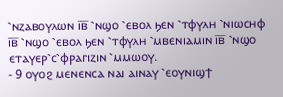⳿ⲛⲍⲁⲃⲟⲩⲗⲱⲛ ⲓ̅ⲃ̅ ⳿ⲛϣⲟ ⳿ⲉⲃⲟⲗ ϧⲉⲛ ⳿ⲧⲫⲩⲗⲏ ⳿ⲛⲓⲱⲥⲏⲫ ⲓ̅ⲃ̅ ⳿ⲛϣⲟ ⳿ⲉⲃⲟⲗ ϧⲉⲛ ⳿ⲧⲫⲩⲗⲏ ⳿ⲙⲃⲉⲛⲓⲁⲙⲓⲛ ⲓ̅ⲃ̅ ⳿ⲛϣⲟ ⲉⲧⲁⲩⲉⲣ⳿ⲥ⳿ⲫⲣⲁⲅⲓⲍⲓⲛ ⳿ⲙⲙⲱⲟⲩ.
- 9 ⲟⲩⲟϩ ⲙⲉⲛⲉⲛⲥⲁ ⲛⲁⲓ ⲁⲓⲛⲁⲩ ⳿ⲉⲟⲩⲛⲓϣϯ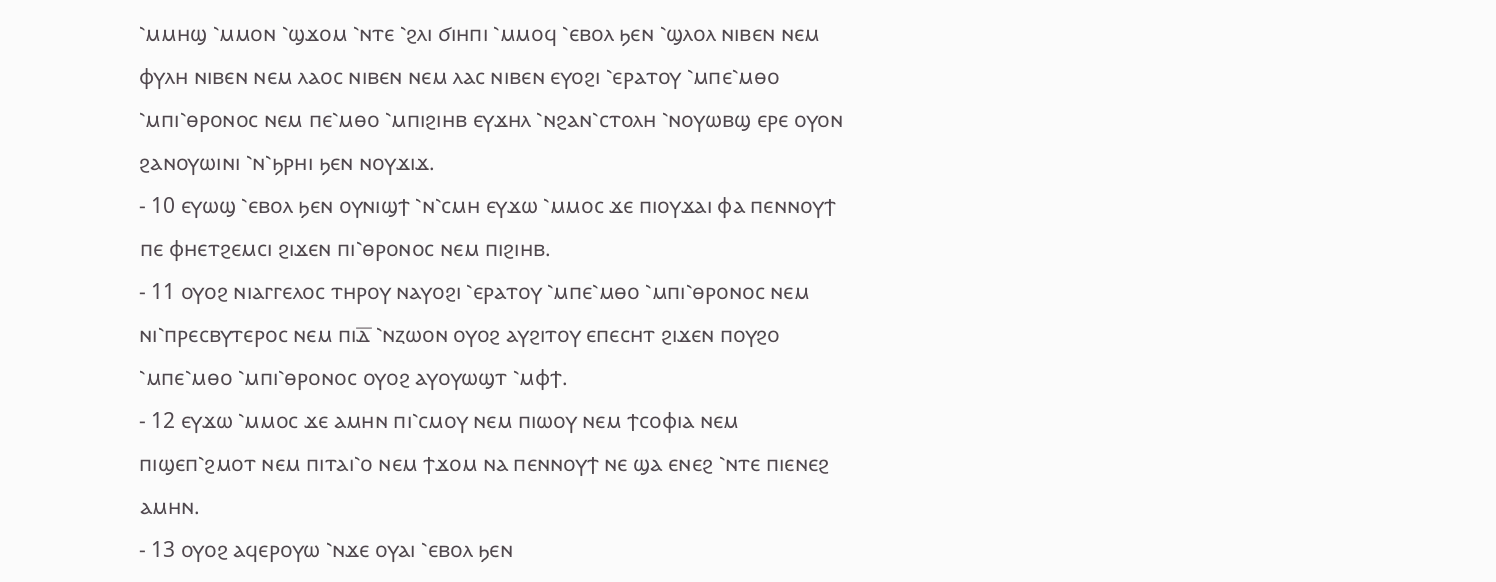⳿ⲙⲙⲏϣ ⳿ⲙⲙⲟⲛ ⳿ϣϫⲟⲙ ⳿ⲛⲧⲉ ⳿ϩⲗⲓ ϭⲓⲏⲡⲓ ⳿ⲙⲙⲟϥ ⳿ⲉⲃⲟⲗ ϧⲉⲛ ⳿ϣⲗⲟⲗ ⲛⲓⲃⲉⲛ ⲛⲉⲙ ⲫⲩⲗⲏ ⲛⲓⲃⲉⲛ ⲛⲉⲙ ⲗⲁⲟⲥ ⲛⲓⲃⲉⲛ ⲛⲉⲙ ⲗⲁⲥ ⲛⲓⲃⲉⲛ ⲉⲩⲟϩⲓ ⳿ⲉⲣⲁⲧⲟⲩ ⳿ⲙⲡⲉ⳿ⲙⲑⲟ ⳿ⲙⲡⲓ⳿ⲑⲣⲟⲛⲟⲥ ⲛⲉⲙ ⲡⲉ⳿ⲙⲑⲟ ⳿ⲙⲡⲓϩⲓⲏⲃ ⲉⲩϫⲏⲗ ⳿ⲛϩⲁⲛ⳿ⲥⲧⲟⲗⲏ ⳿ⲛⲟⲩⲱⲃϣ ⲉⲣⲉ ⲟⲩⲟⲛ ϩⲁⲛⲟⲩⲱⲓⲛⲓ ⳿ⲛ⳿ϧⲣⲏⲓ ϧⲉⲛ ⲛⲟⲩϫⲓϫ.
- 10 ⲉⲩⲱϣ ⳿ⲉⲃⲟⲗ ϧⲉⲛ ⲟⲩⲛⲓϣϯ ⳿ⲛ⳿ⲥⲙⲏ ⲉⲩϫⲱ ⳿ⲙⲙⲟⲥ ϫⲉ ⲡⲓⲟⲩϫⲁⲓ ⲫⲁ ⲡⲉⲛⲛⲟⲩϯ ⲡⲉ ⲫⲏⲉⲧϩⲉⲙⲥⲓ ϩⲓϫⲉⲛ ⲡⲓ⳿ⲑⲣⲟⲛⲟⲥ ⲛⲉⲙ ⲡⲓϩⲓⲏⲃ.
- 11 ⲟⲩⲟϩ ⲛⲓⲁⲅⲅⲉⲗⲟⲥ ⲧⲏⲣⲟⲩ ⲛⲁⲩⲟϩⲓ ⳿ⲉⲣⲁⲧⲟⲩ ⳿ⲙⲡⲉ⳿ⲙⲑⲟ ⳿ⲙⲡⲓ⳿ⲑⲣⲟⲛⲟⲥ ⲛⲉⲙ ⲛⲓ⳿ⲡⲣⲉⲥⲃⲩⲧⲉⲣⲟⲥ ⲛⲉⲙ ⲡⲓⲇ̅ ⳿ⲛⲍⲱⲟⲛ ⲟⲩⲟϩ ⲁⲩϩⲓⲧⲟⲩ ⲉⲡⲉⲥⲏⲧ ϩⲓϫⲉⲛ ⲡⲟⲩϩⲟ ⳿ⲙⲡⲉ⳿ⲙⲑⲟ ⳿ⲙⲡⲓ⳿ⲑⲣⲟⲛⲟⲥ ⲟⲩⲟϩ ⲁⲩⲟⲩⲱϣⲧ ⳿ⲙⲫϯ.
- 12 ⲉⲩϫⲱ ⳿ⲙⲙⲟⲥ ϫⲉ ⲁⲙⲏⲛ ⲡⲓ⳿ⲥⲙⲟⲩ ⲛⲉⲙ ⲡⲓⲱⲟⲩ ⲛⲉⲙ ϯⲥⲟⲫⲓⲁ ⲛⲉⲙ ⲡⲓϣⲉⲡ⳿ϩⲙⲟⲧ ⲛⲉⲙ ⲡⲓⲧⲁⲓ⳿ⲟ ⲛⲉⲙ ϯϫⲟⲙ ⲛⲁ ⲡⲉⲛⲛⲟⲩϯ ⲛⲉ ϣⲁ ⲉⲛⲉϩ ⳿ⲛⲧⲉ ⲡⲓⲉⲛⲉϩ ⲁⲙⲏⲛ.
- 13 ⲟⲩⲟϩ ⲁϥⲉⲣⲟⲩⲱ ⳿ⲛϫⲉ ⲟⲩⲁⲓ ⳿ⲉⲃⲟⲗ ϧⲉⲛ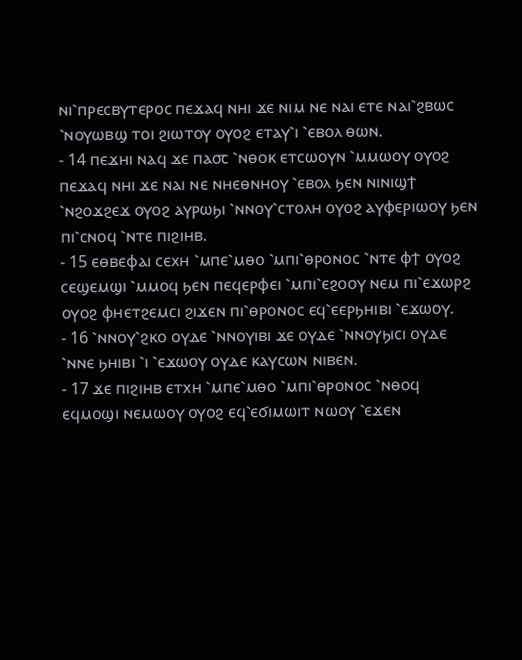ⲛⲓ⳿ⲡⲣⲉⲥⲃⲩⲧⲉⲣⲟⲥ ⲡⲉϫⲁϥ ⲛⲏⲓ ϫⲉ ⲛⲓⲙ ⲛⲉ ⲛⲁⲓ ⲉⲧⲉ ⲛⲁⲓ⳿ϩⲃⲱⲥ ⳿ⲛⲟⲩⲱⲃϣ ⲧⲟⲓ ϩⲓⲱⲧⲟⲩ ⲟⲩⲟϩ ⲉⲧⲁⲩ⳿ⲓ ⳿ⲉⲃⲟⲗ ⲑⲱⲛ.
- 14 ⲡⲉϫⲏⲓ ⲛⲁϥ ϫⲉ ⲡⲁ⳪ ⳿ⲛⲑⲟⲕ ⲉⲧⲥⲱⲟⲩⲛ ⳿ⲙⲙⲱⲟⲩ ⲟⲩⲟϩ ⲡⲉϫⲁϥ ⲛⲏⲓ ϫⲉ ⲛⲁⲓ ⲛⲉ ⲛⲏⲉⲑⲛⲏⲟⲩ ⳿ⲉⲃⲟⲗ ϧⲉⲛ ⲛⲓⲛⲓϣϯ ⳿ⲛϩⲟϫϩⲉϫ ⲟⲩⲟϩ ⲁⲩⲣⲱϧⲓ ⳿ⲛⲛⲟⲩ⳿ⲥⲧⲟⲗⲏ ⲟⲩⲟϩ ⲁⲩⲫⲉⲣⲓⲱⲟⲩ ϧⲉⲛ ⲡⲓ⳿ⲥⲛⲟϥ ⳿ⲛⲧⲉ ⲡⲓϩⲓⲏⲃ.
- 15 ⲉⲑⲃⲉⲫⲁⲓ ⲥⲉⲭⲏ ⳿ⲙⲡⲉ⳿ⲙⲑⲟ ⳿ⲙⲡⲓ⳿ⲑⲣⲟⲛⲟⲥ ⳿ⲛⲧⲉ ⲫϯ ⲟⲩⲟϩ ⲥⲉϣⲉⲙϣⲓ ⳿ⲙⲙⲟϥ ϧⲉⲛ ⲡⲉϥⲉⲣⲫⲉⲓ ⳿ⲙⲡⲓ⳿ⲉϩⲟⲟⲩ ⲛⲉⲙ ⲡⲓ⳿ⲉϫⲱⲣϩ ⲟⲩⲟϩ ⲫⲏⲉⲧϩⲉⲙⲥⲓ ϩⲓϫⲉⲛ ⲡⲓ⳿ⲑⲣⲟⲛⲟⲥ ⲉϥ⳿ⲉⲉⲣϧⲏⲓⲃⲓ ⳿ⲉϫⲱⲟⲩ.
- 16 ⳿ⲛⲛⲟⲩ⳿ϩⲕⲟ ⲟⲩⲇⲉ ⳿ⲛⲛⲟⲩⲓⲃⲓ ϫⲉ ⲟⲩⲇⲉ ⳿ⲛⲛⲟⲩϧⲓⲥⲓ ⲟⲩⲇⲉ ⳿ⲛⲛⲉ ϧⲏⲓⲃⲓ ⳿ⲓ ⳿ⲉϫⲱⲟⲩ ⲟⲩⲇⲉ ⲕⲁⲩⲥⲱⲛ ⲛⲓⲃⲉⲛ.
- 17 ϫⲉ ⲡⲓϩⲓⲏⲃ ⲉⲧⲭⲏ ⳿ⲙⲡⲉ⳿ⲙⲑⲟ ⳿ⲙⲡⲓ⳿ⲑⲣⲟⲛⲟⲥ ⳿ⲛⲑⲟϥ ⲉϥⲙⲟϣⲓ ⲛⲉⲙⲱⲟⲩ ⲟⲩⲟϩ ⲉϥ⳿ⲉϭⲓⲙⲱⲓⲧ ⲛⲱⲟⲩ ⳿ⲉϫⲉⲛ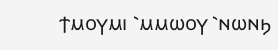ϯⲙⲟⲩⲙⲓ ⳿ⲙⲙⲱⲟⲩ ⳿ⲛⲱⲛϧ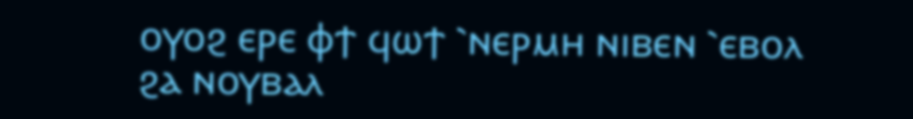ⲟⲩⲟϩ ⲉⲣⲉ ⲫϯ ϥⲱϯ ⳿ⲛⲉⲣⲙⲏ ⲛⲓⲃⲉⲛ ⳿ⲉⲃⲟⲗ ϩⲁ ⲛⲟⲩⲃⲁⲗ